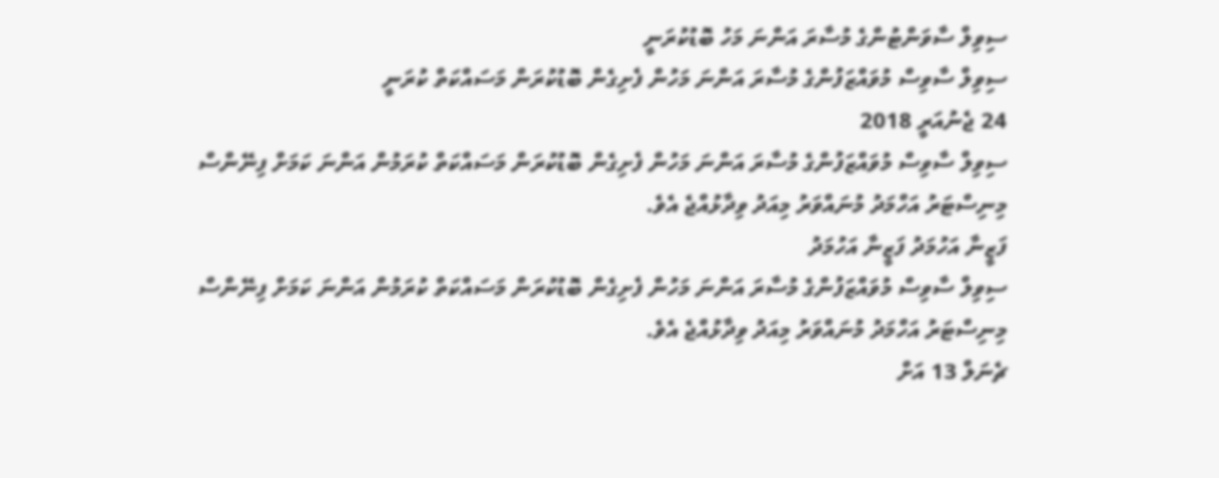ސިވިލް ސާވަންޓުންގެ މުސާރަ އަންނަ މަހު ބޮޑުކުރަނީ
ސިވިލް ސާވިސް މުވައްޒަފުންގެ މުސާރަ އަންނަ މަހުން ފެށިގެން ބޮޑުކުރަން މަސައްކަތް ކުރަނީ
24 ޖެނުއަރީ 2018
ސިވިލް ސާވިސް މުވައްޒަފުންގެ މުސާރަ އަންނަ މަހުން ފެށިގެން ބޮޑުކުރަން މަސައްކަތް ކުރަމުން އަންނަ ކަމަށް ފިނޭންސް މިނިސްޓަރު އަހްމަދު މުނައްވަރު މިއަދު ވިދާޅުއްޖެ އެވެ.
ފަޒީނާ އަހުމަދު ފަޒީނާ އަހުމަދު
ސިވިލް ސާވިސް މުވައްޒަފުންގެ މުސާރަ އަންނަ މަހުން ފެށިގެން ބޮޑުކުރަން މަސައްކަތް ކުރަމުން އަންނަ ކަމަށް ފިނޭންސް މިނިސްޓަރު އަހްމަދު މުނައްވަރު މިއަދު ވިދާޅުއްޖެ އެވެ.
ޗެނަލް 13 އަށް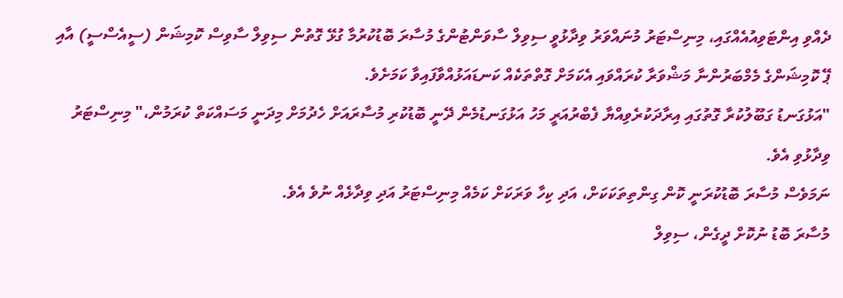ދެއްވި އިންޓަވިއުއެއްގައި، މިނިސްޓަރު މުނައްވަރު ވިދާޅުވީ ސިވިލް ސާވަންޓުންގެ މުސާރަ ބޮޑުކުރުމާ ގުޅޭ ގޮތުން ސިވިލް ސާވިސް ކޮމިޝަން (ސީއެސްސީ) އާއި ޕޭ ކޮމިޝަންގެ މެމްބަރުންނާ މަޝްވަރާ ކުރައްވައި އެކަމަށް ގޮތްތަކެއް ކަނޑައަޅުއްވާފައިވާ ކަމަށެވެ.
"އަޅުގަނޑު ގަބޫލުކުރާ ގޮތުގައި އިރާދަކުރެވިއްޔާ ފެބްރުއަރީ މަހު އަޅުގަނޑުމެން ދޭނީ ބޮޑުކުރި މުސާރައަށް ހެދުމަށް މިދަނީ މަސައްކަތް ކުރަމުން،" މިނިސްޓަރު ވިދާޅުވި އެވެ.
ނަމަވެސް މުސާރަ ބޮޑުކުރަނީ ކޮން ގިންތިތަކަކަށް، އަދި ކިހާ ވަރަކަށް ކަމެއް މިނިސްޓަރު އަދި ވިދާޅެއް ނުވެ އެވެ.
މުސާރަ ބޮޑު ނުކޮށް ދީގެން، ސިވިލް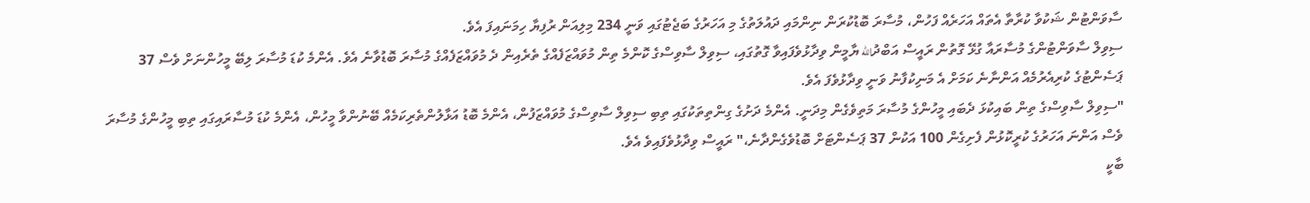ސާވަންޓުން ޝަކުވާ ކުރާތާ އެތައް އަހަރެއް ފަހުން، މުސާރަ ބޮޑުކުރަން ނިންމައި ދައުލަތުގެ މި އަހަރުގެ ބަޖެޓުގައި ވަނީ 234 މިލިއަން ރުފިޔާ ހިމަނައިފަ އެވެ.
ސިވިލް ސާވަންޓުންގެ މުސާރައާ ގުޅޭ ގޮތުން ރައީސް އަބްދުالله ޔާމީން ވިދާޅުވެފައިވާ ގޮތުގައި، ސިވިލް ސާވިސްގެ ކޮންމެ ތިން މުވައްޒަފެއްގެ ތެރެއިން ދެ މުވައްޒަފެއްގެ މުސާރަ ބޮޑުވާނެ އެވެ. އެންމެ ކުޑަ މުސާރަ ލިބޭ މީހުންނަށް ވެސް 37 ޕަސެންޓުގެ ކުރިއެރުމެއް އަންނާނެ ކަމަށް އެ މަނިކުފާނު ވަނީ ވިދާޅުވެފަ އެވެ.
"ސިވިލް ސާވިސްގެ ތިން ބައިކުޅަ ދެބައި މީހުންގެ މުސާރަ މަތިވެގެން މިދަނީ. އެންމެ ދަށުގެ ގިންތިތަކުގައި ތިބި ސިވިލް ސާވިސްގެ މުވައްޒަފުން، އެންމެ ބޮޑު އަޅާލުންތެރިކަމެއް ބޭނުންވާ މީހުން، އެންމެ ކުޑަ މުސާރައިގައި ތިބި މީހުންގެ މުސާރަ ވެސް އަންނަ އަހަރުގެ ކުރީކޮޅުން ފެށިގެން 100 އަކުން 37 ޕަސެންޓަށް ބޮޑުވެގެންދާނެ،" ރައީސް ވިދާޅުވެފައިވެ އެވެ.
ބާކީ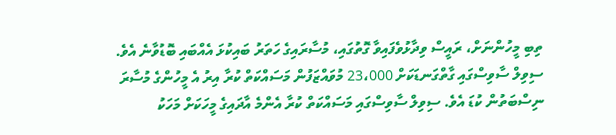ތިބި މީހުންނަށް، ރައީސް ވިދާޅުވެފައިވާ ގޮތުގައި، މުސާރައިގެ ހަތަރު ބައިކުޅަ އެއްބައި ބޮޑުވާނެ އެވެ.
ސިވިލް ސާވިސްގައި ގާތްގަނޑަކަށް 23،000 މުވައްޒަފުން މަސައްކަތް ކުރާ އިރު އެ މީހުންގެ މުސާރަ ނިސްބަތުން ކުޑަ އެވެ. ސިވިލް ސާވިސްގައި މަސައްކަތް ކުރާ އެންމެ އާދައިގެ މީހަކަށް މަހަކު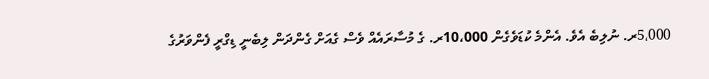5،000ރ. ނުލިބެ އެވެ. އެންމެ ކުޑަވެގެން 10،000ރ. ގެ މުސާރައެއް ވެސް ގެއަށް ގެންދަން ލިބެނީ ޑިގްރީ ފެންވަރުގެ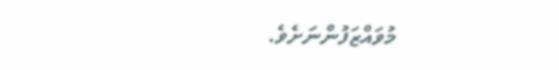މުވައްޒަފުންނަށެވެ.